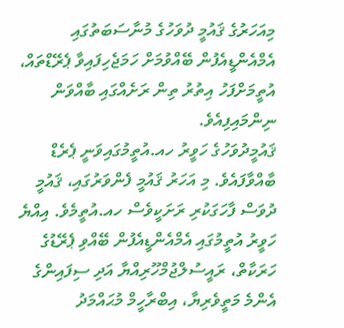މިއަހަރުގެ ޤައުމީ ދުވަހުގެ މުނާސަބަތުގައި އެމްއެންޑީއެފުން ބޭއްވުމަށް ހަމަޖެހިފައިވާ ޕެރޭޑްތައް، އުތީމަށްފަހު އިތުރު ތިން ރަށެއްގައި ބާއްވަން ނިންމައިފިއެވެ.
ޤައުމީދުވަހުގެ ހަވީރު ހއ.އުތީމުގައިވަނީ ޕެރެޑް ބާއްވާފައެވެ. މި އަހަރު ޤައުމީ ފެންވަރުގައި، ޤައުމީ ދުވަސް ފާހަގަކުރި ރަށަކީވެސް ހއ.އުތީމެވެ. އިއްޔެ ހަވީރު އުތީމުގައި އެމްއެންޑީއެފުން ބޭއްވި ޕެރޭޑުގެ ހަރަކާތް، ރައީސުލްޖުމްހޫރިއްޔާ އަދި ސިފައިންގެ އެންމެ މަތީވެރިޔާ، އިބްރާހީމް މުޙައްމަދު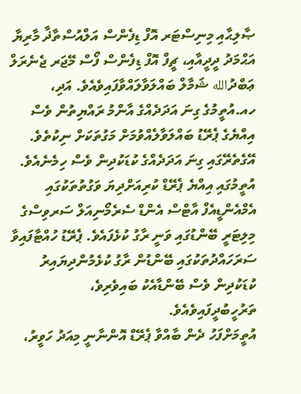ޞާލިޙާއި މިނިސްޓަރ އޮފް ޑިފެންސް އަލްއުސްތާޛާ މާރިޔާ އަޙްމަދު ދީދީއާއި، ޗީފް އޮފް ޑިފެންސް ފޯސް މޭޖަރ ޖެނެރަލް ޢަބްދުالله ޝަމާލް ބައްލަވާލައްވާފައިވެއެވެ. އަދި، ހއ.އުތީމުގެ ގިނަ އަދަދެއްގެ އާންމު ރައްޔިތުން ވެސް އިއްޔެގެ ޕެރޭޑު ބައްލަވާލެއްވުމަށް މަގުތަކަށް ނިކުތެވެ. އޭގެތެރޭގައި ގިނަ އަދަދެއްގެ ކުޑަކުދިން ވެސް ހިމެނެއެވެ.
އުތީމުގައި އިއްޔެ ޕެރޭޑް ކުރިއަށްދިޔަ ވަގުތުތަކުގައި އެމްއެންޑީއެފް އާޓްސް އެންޑް ސެރެމޯނިއަލް ސަރވިސްގެ މިލިޓަރީ ބޭންޑުގައި ވަނީ ރާގު ކުޅެފައެވެ. ޕެރޭޑު ހުއްޓާފައިވާ ސަރަހައްދުތަކުގައި ބޭންޑުން ރާގު ކުޅެމުންދިޔައިރު ކުޑަކުދިން ވެސް ބޭންޑާއެކު ބައިވެރިވެ، ތަރުހީބުދީފައިވެއެވެ.
އުތީމަށްފަހު ދެން ބާއްވާ ޕެރޭޑް އޮންނާނީ މިއަދު ހަވީރު،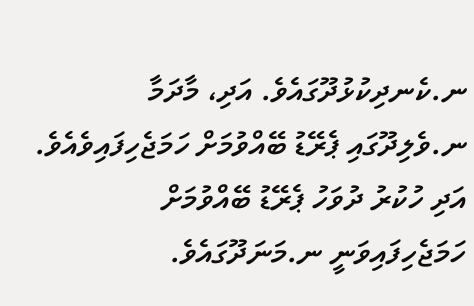ނ.ކެނދިކުޅުދޫގައެވެ. އަދި، މާދަމާ ނ.ވެލިދޫގައި ޕެރޭޑު ބޭއްވުމަށް ހަމަޖެހިފައިވެއެވެ. އަދި ހުކުރު ދުވަހު ޕެރޭޑު ބޭއްވުމަށް ހަމަޖެހިފައިވަނީ ނ.މަނަދޫގައެވެ.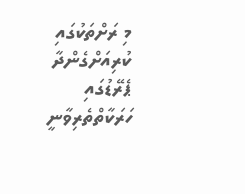މި ރަށްތަކުގައި ކުރިއަށްގެންދާ ޕެރޭޑުގައި ހަރަކާތްތެރިވާނީ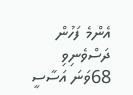އެންމެ ފަހުން ދަސްވެނިވި 68ވަނަ އަސާސީ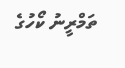ތަމްރީނު ކޯހުގެ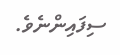ސިފައިންނެވެ.